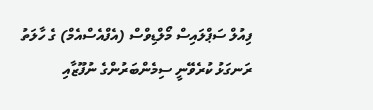ފިއުލް ސަޕްލައިސް މޯލްޑިވްސް (އެފްއެސްއެމް) ގެ ހާލަތު ރަނގަޅު ކުރެވޭނީ ސިމެންބަރުންގެ ނުފޫޒާއި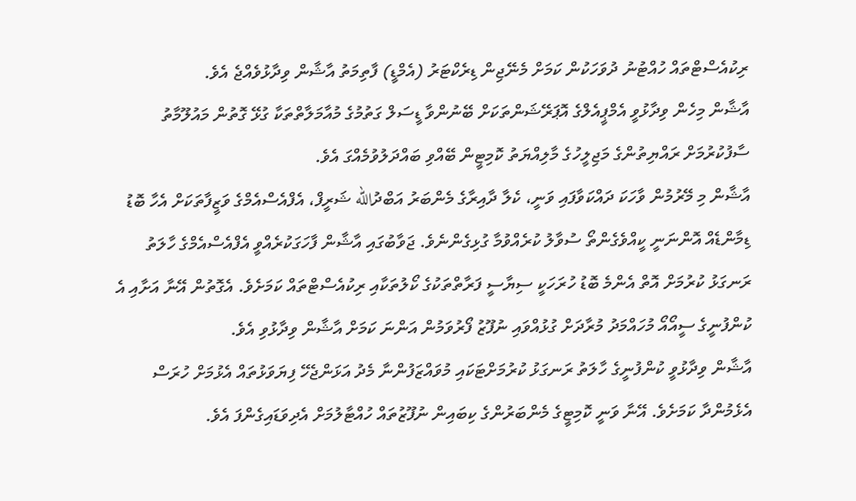ރިކުއެސްޓްތައް ހުއްޓުނު ދުވަހަކުން ކަމަށް މެނޭޖިން ޑިރެކްޓަރު (އެމްޑީ) ފާތިމަތު އާޝާން ވިދާޅުވެއްޖެ އެވެ.
އާޝާން މިހެން ވިދާޅުވީ އެމްޕީއެލްގެ އޮޕަރޭޝަންތަކަށް ބޭނުންވާ ޑީސަލް ގަތުމުގެ މުއާމަލާތްތަކާ ގުޅޭ ގޮތުން މައުލޫމާތު ސާފުކުރުމަށް ރައްޔިތުންގެ މަޖިލީހުގެ މާލިއްޔަތު ކޮމިޓީން ބޭއްވި ބައްދަލުވުމެއްގަ އެވެ.
އާޝާން މި މޭރުމުން ވާހަކަ ދައްކަވާފައި ވަނީ، ކެލާ ދާއިރާގެ މެންބަރު އަބްދުالله ޝަރީފް، އެފްއެސްއެމްގެ ވަޒީފާތަކަށް އެހާ ބޮޑު ޑިމާންޑެއް އޮންނަނީ ކީއްވެގެންތޯ ސުވާލު ކުރެއްވުމާ ގުޅިގެންނެވެ. ޖަވާބުގައި އާޝާން ފާހަގަކުރެއްވީ އެފްއެސްއެމްގެ ހާލަތު ރަނގަޅު ކުރުމަށް އޮތް އެންމެ ބޮޑު ހުރަހަކީ ސިޔާސީ ފަރާތްތަކުގެ ކޯލުތަކާއި ރިކުއެސްޓްތައް ކަމަށެވެ. އެގޮތުން އޭނާ އަށާއި އެ ކުންފުނީގެ ސީއޯއޯ މުހައްމަދު މުރާދަށް ގުޅުއްވައި ނުފޫޒު ފޯރުވަމުން އަންނަ ކަމަށް އާޝާން ވިދާޅުވި އެވެ.
އާޝާން ވިދާޅުވީ ކުންފުނީގެ ހާލަތު ރަނގަޅު ކުރުމަށްޓަކައި މުވައްޒަފުންނާ މެދު އަޅަންޖެހޭ ފިޔަވަޅުތައް އެޅުމަށް ހުރަސް އެޅެމުންދާ ކަމަށެވެ. އޭނާ ވަނީ ކޮމިޓީގެ މެންބަރުންގެ ކިބައިން ނުފޫޒުތައް ހުއްޓާލުމަށް އެދިވަޑައިގެންފަ އެވެ.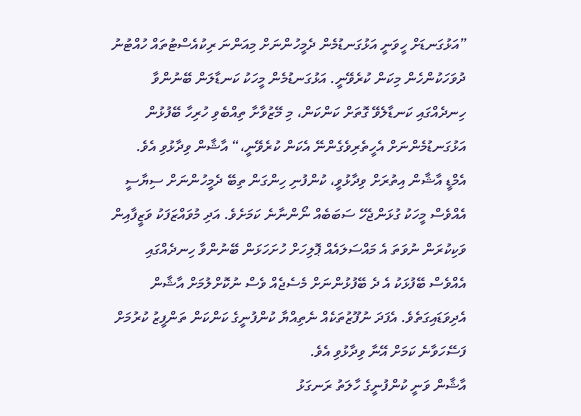”އަޅުގަނޑަށް ހީވަނީ އަޅުގަނޑުމެން ދެމީހުންނަށް މިއަންނަ ރިކުއެސްޓުތައް ހުއްޓުނު ދުވަހަކުންހެން މިކަން ކުރެވޭނީ. އަޅުގަނޑުމެން މީހަކު ކަނޑާލަން ބޭނުންވާ ހިނދެއްގައި ކަނޑާލެވޭ ގޮތަށް ކަންކަން، މި މޭޒުވާށާ ތިއްބެވި ހުރިހާ ބޭފުޅުން އަޅުގަނޑުމެންނަށް އެހީތެރިވެގެންނޭ އެކަން ކުރެވޭނީ،“ އާޝާން ވިދާޅުވި އެވެ.
އެމްޑީ އާޝާން އިތުރަށް ވިދާޅުވީ، ކުންފުނި ހިންގަން ތިބޭ ދެމީހުންނަށް ސިޔާސީ އެއްވެސް މީހަކު ގުޅަންޖެހޭ ސަބަބެއް ނޯންނާނެ ކަމަށެވެ. އަދި މުވައްޒަފަކު ވަޒީފާއިން ވަކިކުރަން ނުވަތަ އެ މައްސަލައެއް ޕޮލިހަށް ހުށަހަޅަން ބޭނުންވާ ހިނދެއްގައި އެއްވެސް ބޭފުޅަކު އެ ދެ ބޭފުޅުންނަށް މެސެޖެއް ވެސް ނުކޮށްލުމަށް އާޝާން އެދިވަޑައިގަތެވެ. އެފަދަ ނުފޫޒުތަކެއް ނެތިއްޔާ ކުންފުނީގެ ކަންކަން ތަންފީޒު ކުރުމަށް ފަސޭހަވާނެ ކަމަށް އޭނާ ވިދާޅުވި އެވެ.
އާޝާން ވަނީ ކުންފުނީގެ ހާލަތު ރަނގަޅު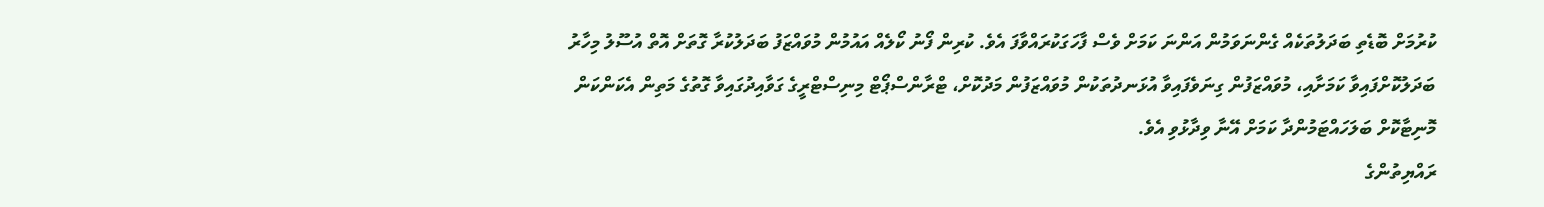ކުރުމަށް ބޮޑެތި ބަދަލުތަކެއް ގެންނަވަމުން އަންނަ ކަމަށް ވެސް ފާހަގަކުރައްވާފަ އެވެ. ކުރިން ފޯނު ކޯލެއް އައުމުން މުވައްޒަފު ބަދަލުކުރާ ގޮތަށް އޮތް އުސޫލު މިހާރު ބަދަލުކޮށްފައިވާ ކަމަށާއި، މުވައްޒަފުން ގިނަވެފައިވާ އުޅަނދުތަކުން މުވައްޒަފުން މަދުކޮށް، ޓްރާންސްޕޯޓް މިނިސްޓްރީގެ ގަވާއިދުގައިވާ ގޮތުގެ މަތިން އެކަންކަން މޮނިޓާކޮށް ބަލަހައްޓަމުންދާ ކަމަށް އޭނާ ވިދާޅުވި އެވެ.
ރައްޔިތުންގެ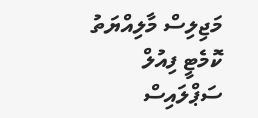މަޖިލިސް މާލިއްޔަތު ކޮމެޓީ ފިއުލް ސަޕްލައިސް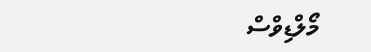މޯލްޑިވްސް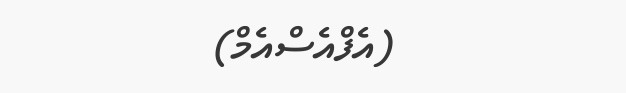(އެފްއެސްއެމް)